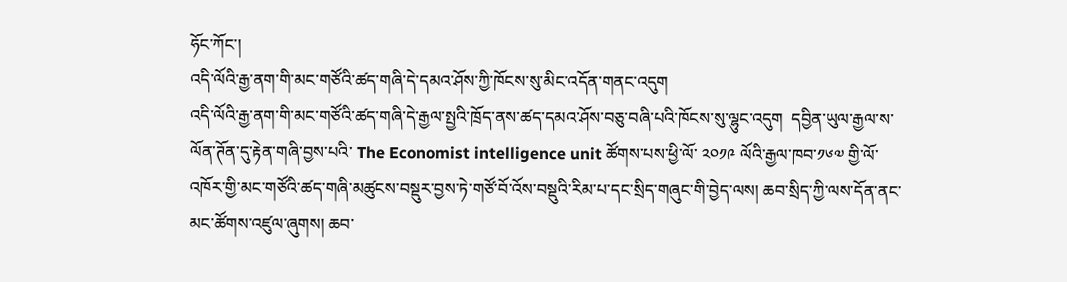ཧོང་ཀོང་།
འདི་ལོའི་རྒྱ་ནག་གི་མང་གཙོའི་ཚད་གཞི་དེ་དམའ་ཤོས་ཀྱི་ཁོངས་སུ་མིང་འདོན་གནང་འདུག
འདི་ལོའི་རྒྱ་ནག་གི་མང་གཙོའི་ཚད་གཞི་དེ་རྒྱལ་སྤྱའི་ཁྲོད་ནས་ཚད་དམའ་ཤོས་བཅུ་བཞི་པའི་ཁོངས་སུ་ལྷུང་འདུག  དབྱིན་ཡུལ་རྒྱལ་ས་ལོན་ཊོན་དུ་རྟེན་གཞི་བྱས་པའི་ The Economist intelligence unit ཚོགས་པས་ཕྱི་ལོ་ ༢༠༡༩ ལོའི་རྒྱལ་ཁབ་༡༦༧ གྱི་ལོ་འཁོར་གྱི་མང་གཙོའི་ཚད་གཞི་མཚུངས་བསྡུར་བྱས་ཏེ་གཙོ་བོ་འོས་བསྡུའི་རིམ་པ་དང་སྲིད་གཞུང་གི་བྱེད་ལས། ཆབ་སྲིད་ཀྱི་ལས་དོན་ནང་མང་ཚོགས་འཛུལ་ཞུགས། ཆབ་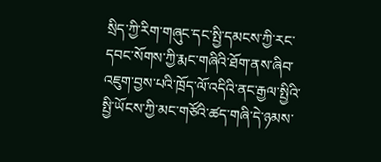སྲིད་ཀྱི་རིག་གཞུང་དང་སྤྱི་དམངས་ཀྱི་རང་དབང་སོགས་ཀྱི་རྨང་གཞིའི་ཐོག་ནས་ཞིབ་འཇུག་བྱས་པའི་ཁྲོད་ལོ་འདིའི་ནང་རྒྱལ་སྤྱིའི་སྤྱི་ཡོངས་ཀྱི་མང་གཙོའི་ཚད་གཞི་དེ་ཉམས་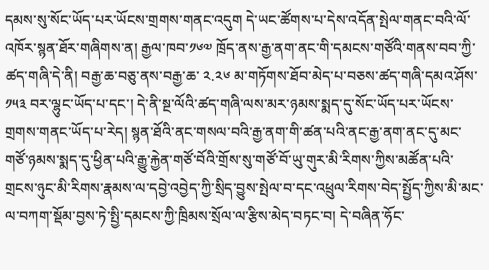དམས་སུ་སོང་ཡོད་པར་ཡོངས་གྲགས་གནང་འདུག དེ་ཡང་ཚོགས་པ་དེས་འདོན་སྤེལ་གནང་བའི་ལོ་འཁོར་སྙན་ཐོར་གཞིགས་ན། རྒྱལ་ཁབ་༡༦༧ ཁྲོད་ནས་རྒྱ་ནག་ནང་གི་དམངས་གཙོའི་གནས་བབ་ཀྱི་ཚད་གཞི་དེ་ནི། བརྒྱ་ཆ་བཅུ་ནས་བརྒྱ་ཆ་ ༢.༢༦ མ་གཏོགས་ཐོབ་མེད་པ་བཅས་ཚད་གཞི་དམའ་ཤོས་ ༡༥༣ བར་ལྷུང་ཡོད་པ་དང་། དེ་ནི་སྔ་ལོའི་ཚད་གཞི་ལས་མར་ཉམས་སྨད་དུ་སོང་ཡོད་པར་ཡོངས་གྲགས་གནང་ཡོད་པ་རེད། སྙན་ཐོའི་ནང་གསལ་བའི་རྒྱ་ནག་གི་ཚན་པའི་ནང་རྒྱ་ནག་ནང་དུ་མང་གཙོ་ཉམས་སྨད་དུ་ཕྱིན་པའི་རྒྱུ་རྐྱེན་གཙོ་བོའི་གྲོས་སུ་གཙོ་བོ་ཡུ་གུར་མི་རིགས་ཀྱིས་མཚོན་པའི་གྲངས་ཉུང་མི་རིགས་རྣམས་ལ་དབྱེ་འབྱེད་ཀྱི་སྲིད་བྱུས་སྤེལ་བ་དང་འཕྲུལ་རིགས་བེད་སྤྱོད་ཀྱིས་མི་མང་ལ་བཀག་སྡོམ་བྱས་ཏེ་སྤྱི་དམངས་ཀྱི་ཁྲིམས་སྲོལ་ལ་རྩིས་མེད་བཏང་བ། དེ་བཞིན་ཧོང་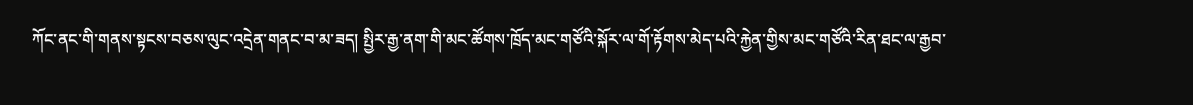ཀོང་ནང་གི་གནས་སྟངས་བཅས་ལུང་འདྲེན་གནང་བ་མ་ཟད། སྤྱིར་རྒྱ་ནག་གི་མང་ཚོགས་ཁྲོད་མང་གཙོའི་སྐོར་ལ་གོ་རྟོགས་མེད་པའི་རྐྱེན་གྱིས་མང་གཙོའི་རིན་ཐང་ལ་རྒྱབ་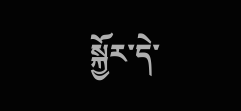སྐྱོར་དེ་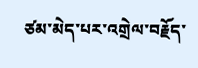ཙམ་མེད་པར་འགྲེལ་བརྗོད་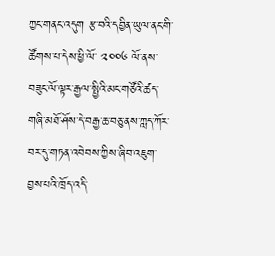ཀྱང་གནང་འདུག རྩ་བའི་དབྱིན་ཡུལ་ནང་གི་ཚོགས་པ་དེས་ཕྱི་ལོ་ ༢༠༠༦ ལོ་ནས་བཟུང་ལོ་ལྟར་རྒྱལ་སྤྱིའི་མང་གཙོའི་ཚད་གཞི་མཐོ་ཤོས་དེ་བརྒྱ་ཆ་བཅུ་ནས་ཀླད་ཀོར་བར་དུ་གཏན་འབེབས་ཀྱིས་ཞིབ་འཇུག་བྱས་པའི་ཁྲོད་འདི་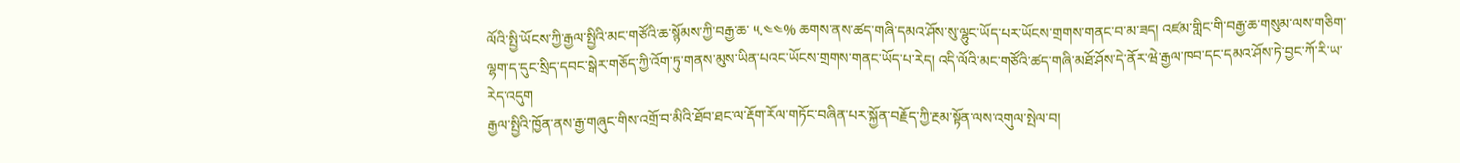ལོའི་སྤྱི་ཡོངས་ཀྱི་རྒྱལ་སྤྱིའི་མང་གཙོའི་ཆ་སྙོམས་ཀྱི་བརྒྱ་ཆ་ ༥.༤༤% ཆགས་ནས་ཚད་གཞི་དམའ་ཤོས་སུ་ལྷུང་ཡོད་པར་ཡོངས་གྲགས་གནང་བ་མ་ཟད། འཛམ་གླིང་གི་བརྒྱ་ཆ་གསུམ་ལས་གཅིག་ལྷག་ད་དུང་སྲིད་དབང་སྒེར་གཅོད་ཀྱི་འོག་ཏུ་གནས་མུས་ཡིན་པའང་ཡོངས་གྲགས་གནང་ཡོད་པ་རེད། འདི་ལོའི་མང་གཙོའི་ཚད་གཞི་མཐོ་ཤོས་དེ་ནོར་ཝེ་རྒྱལ་ཁབ་དང་དམའ་ཤོས་ཏེ་བྱང་ཀོ་རི་ཡ་རེད་འདུག
རྒྱལ་སྤྱིའི་ཁྱོན་ནས་རྒྱ་གཞུང་གིས་འགྲོ་བ་མིའི་ཐོབ་ཐང་ལ་རྡོག་རོལ་གཏོང་བཞིན་པར་སྐྱོན་བརྗོད་ཀྱི་རྔམ་སྟོན་ལས་འགུལ་སྤེལ་བ།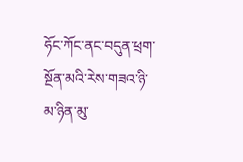ཧོང་ཀོང་ནང་བདུན་ཕྲག་སྔོན་མའི་རེས་གཟའ་ཉི་མ་ཉིན་མུ་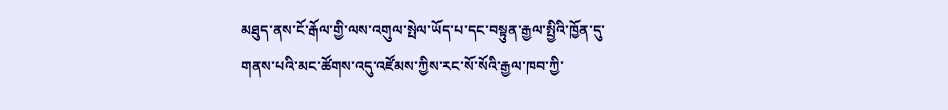མཐུད་ནས་ངོ་རྒོལ་གྱི་ལས་འགུལ་སྤེལ་ཡོད་པ་དང་བསྟུན་རྒྱལ་སྤྱིའི་ཁྱོན་དུ་གནས་པའི་མང་ཚོགས་འདུ་འཛོམས་ཀྱིས་རང་སོ་སོའི་རྒྱལ་ཁབ་ཀྱི་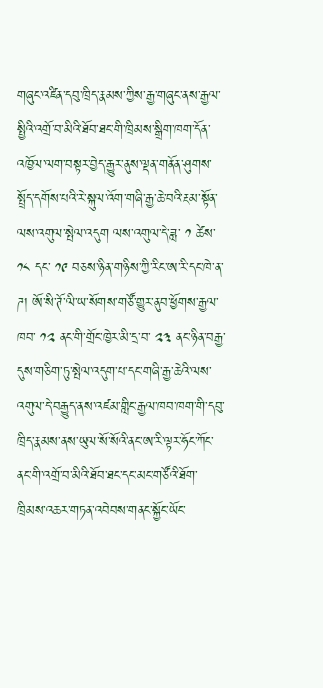གཞུང་འཛིན་དབུ་ཁྲིད་རྣམས་ཀྱིས་རྒྱ་གཞུང་ནས་རྒྱལ་སྤྱིའི་འགྲོ་བ་མིའི་ཐོབ་ཐང་གི་ཁྲིམས་སྒྲིག་ཁག་དོན་འཁྱོལ་ལག་བསྟར་བྱེད་རྒྱུར་ནུས་ལྡན་གནོན་ཤུགས་སྤྲོད་དགོས་པའི་རེ་སྐུལ་འོག་གཞི་རྒྱ་ཆེ་བའི་རྔམ་སྟོན་ལས་འགུལ་སྤེལ་འདུག ལས་འགུལ་དེ་ཟླ་ ༡ ཚེས་ ༡༨ དང་ ༡༩ བཅས་ཉིན་གཉིས་ཀྱི་རིང་ཨ་རི་དང་ཁེ་ན་ཌ། ཨོ་སི་ཊོ་ལི་ཡ་སོགས་གཙོ་གྱུར་ནུབ་ཕྱོགས་རྒྱལ་ཁབ་ ༡༢ ནང་གི་གྲོང་ཁྱེར་མི་དྲ་བ་ ༢༣ ནང་ཉིན་བརྒྱ་དུས་གཅིག་ཏུ་སྤེལ་འདུག་པ་དང་གཞི་རྒྱ་ཆེའི་ལས་འགུལ་དེ་བརྒྱུད་ནས་འཛམ་གླིང་རྒྱལ་ཁབ་ཁག་གི་དབུ་ཁྲིད་རྣམས་ནས་ཡུལ་སོ་སོའི་ནང་ཨ་རི་ལྟར་ཧོང་ཀོང་ནང་གི་འགྲོ་བ་མིའི་ཐོབ་ཐང་དང་མང་གཙོའི་ཐོག་ཁྲིམས་འཆར་གཏན་འབེབས་གནང་སྐྱོང་ཡོང་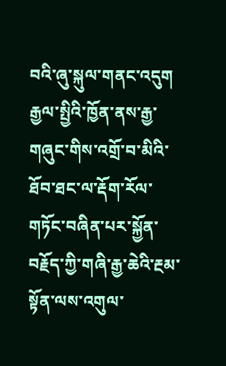བའི་ཞུ་སྐུལ་གནང་འདུག རྒྱལ་སྤྱིའི་ཁྱོན་ནས་རྒྱ་གཞུང་གིས་འགྲོ་བ་མིའི་ཐོབ་ཐང་ལ་རྡོག་རོལ་གཏོང་བཞིན་པར་སྐྱོན་བརྗོད་ཀྱི་གཞི་རྒྱ་ཆེའི་རྔམ་སྟོན་ལས་འགུལ་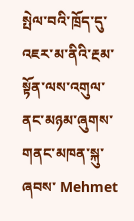སྤེལ་བའི་ཁྲོད་དུ་འཇར་མ་ནིའི་རྔམ་སྟོན་ལས་འགུལ་ནང་མཉམ་ཞུགས་གནང་མཁན་སྐུ་ཞབས་ Mehmet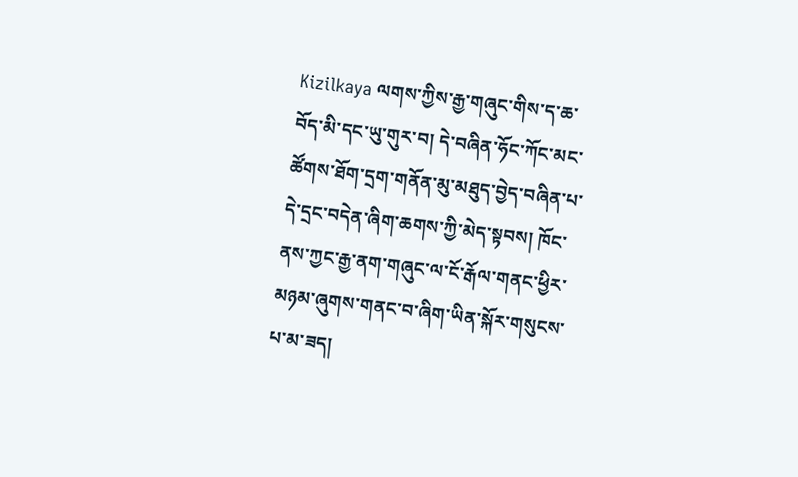Kizilkaya ལགས་ཀྱིས་རྒྱ་གཞུང་གིས་ད་ཆ་བོད་མི་དང་ཡུ་གུར་བ། དེ་བཞིན་ཧོང་ཀོང་མང་ཚོགས་ཐོག་དྲག་གནོན་མུ་མཐུད་བྱེད་བཞིན་པ་དེ་དྲང་བདེན་ཞིག་ཆགས་ཀྱི་མེད་སྟབས། ཁོང་ནས་ཀྱང་རྒྱ་ནག་གཞུང་ལ་ངོ་རྒོལ་གནང་ཕྱིར་མཉམ་ཞུགས་གནང་བ་ཞིག་ཡིན་སྐོར་གསུངས་པ་མ་ཟད།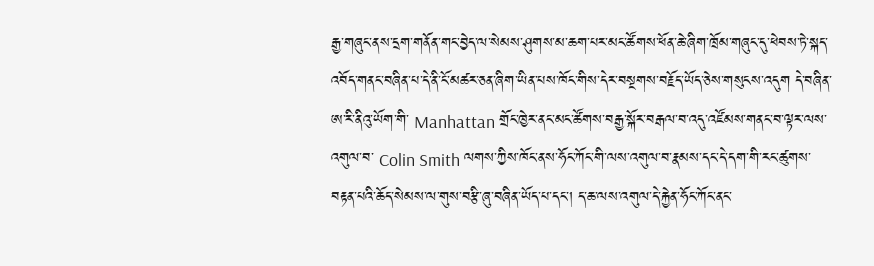རྒྱ་གཞུང་ནས་དྲག་གནོན་གང་བྱེད་ལ་སེམས་ཤུགས་མ་ཆག་པར་མང་ཚོགས་ཕོན་ཆེ་ཞིག་ཁྲོམ་གཞུང་དུ་ཕེབས་ཏེ་སྐད་འབོད་གནང་བཞིན་པ་དེ་ནི་ངོ་མཚར་ཅན་ཞིག་ཡིན་པས་ཁོང་གིས་དེར་བསྔགས་བརྗོད་ཡོད་ཅེས་གསུངས་འདུག དེ་བཞིན་ཨ་རི་ནིའུ་ཡོག་གི་ Manhattan གྲོང་ཁྱེར་ནང་མང་ཚོགས་བརྒྱ་སྐོར་བརྒལ་བ་འདུ་འཛོམས་གནང་བ་ལྟར་ལས་འགུལ་བ་ Colin Smith ལགས་ཀྱིས་ཁོང་ནས་ཧོང་ཀོང་གི་ལས་འགུལ་བ་རྣམས་དང་དེ་དག་གི་རང་ཚུགས་བརྟན་པའི་ཆོད་སེམས་ལ་གུས་བརྩི་ཞུ་བཞིན་ཡོད་པ་དང་། ད་ཆ་ལས་འགུལ་དེ་རྐྱེན་ཧོང་ཀོང་ནང་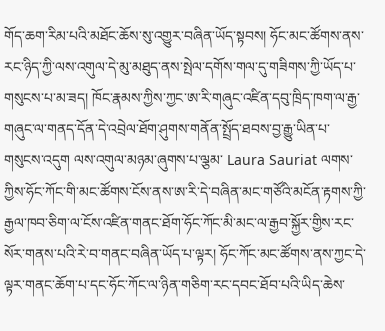གོད་ཆག་རིམ་པའི་མཐོང་ཆོས་སུ་འགྱུར་བཞིན་ཡོད་སྟབས། ཧོང་མང་ཚོགས་ནས་རང་ཉིད་ཀྱི་ལས་འགུལ་དེ་མུ་མཐུད་ནས་སྤེལ་དགོས་གལ་དུ་གཟིགས་ཀྱི་ཡོད་པ་གསུངས་པ་མ་ཟད། ཁོང་རྣམས་ཀྱིས་ཀྱང་ཨ་རི་གཞུང་འཛིན་དབུ་ཁྲིད་ཁག་ལ་རྒྱ་གཞུང་ལ་གནད་དོན་དེ་འབྲེལ་ཐོག་ཤུགས་གནོན་སྤྲོད་ཐབས་བྱ་རྒྱུ་ཡིན་པ་གསུངས་འདུག ལས་འགུལ་མཉམ་ཞུགས་པ་ལྕམ་ Laura Sauriat ལགས་ཀྱིས་ཧོང་ཀོང་གི་མང་ཚོགས་ངོས་ནས་ཨ་རི་དེ་བཞིན་མང་གཙོའི་མངོན་རྟགས་ཀྱི་རྒྱལ་ཁབ་ཅིག་ལ་ངོས་འཛིན་གནང་ཐོག་ཧོང་ཀོང་མི་མང་ལ་རྒྱབ་སྐྱོར་གྱིས་རང་སོར་གནས་པའི་རེ་བ་གནང་བཞིན་ཡོད་པ་ལྟར། ཧོང་ཀོང་མང་ཚོགས་ནས་ཀྱང་དེ་ལྟར་གནང་ཆོག་པ་དང་ཧོང་ཀོང་ལ་ཉིན་གཅིག་རང་དབང་ཐོབ་པའི་ཡིད་ཆེས་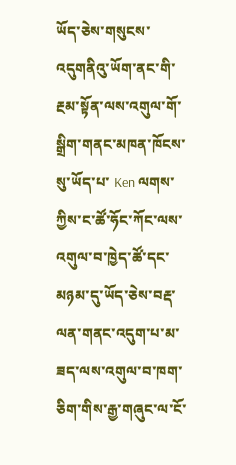ཡོད་ཅེས་གསུངས་འདུགནིའུ་ཡོག་ནང་གི་རྔམ་སྟོན་ལས་འགུལ་གོ་སྒྲིག་གནང་མཁན་ཁོངས་སུ་ཡོད་པ་ Ken ལགས་ཀྱིས་ང་ཚོ་ཧོང་ཀོང་ལས་འགུལ་བ་ཁྱེད་ཚོ་དང་མཉམ་དུ་ཡོད་ཅེས་བརྡ་ལན་གནང་འདུག་པ་མ་ཟད་ལས་འགུལ་བ་ཁག་ཅིག་གིས་རྒྱ་གཞུང་ལ་ངོ་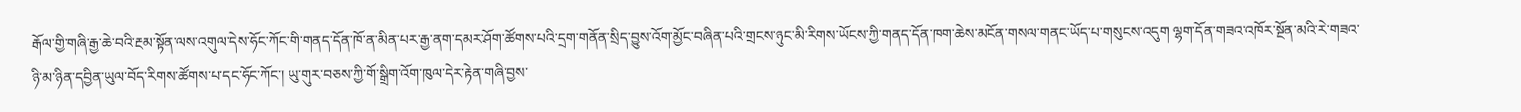རྒོལ་གྱི་གཞི་རྒྱ་ཆེ་བའི་རྔམ་སྟོན་ལས་འགུལ་དེས་ཧོང་ཀོང་གི་གནད་དོན་ཁོ་ན་མིན་པར་རྒྱ་ནག་དམར་ཤོག་ཚོགས་པའི་དྲག་གནོན་སྲིད་བྱུས་འོག་མྱོང་བཞིན་པའི་གྲངས་ཉུང་མི་རིགས་ཡོངས་ཀྱི་གནད་དོན་ཁག་ཆེས་མངོན་གསལ་གནང་ཡོད་པ་གསུངས་འདུག ལྷག་དོན་གཟའ་འཁོར་སྔོན་མའི་རེ་གཟའ་ཉི་མ་ཉིན་དབྱིན་ཡུལ་བོད་རིགས་ཚོགས་པ་དང་ཧོང་ཀོང་། ཡུ་གུར་བཅས་ཀྱི་གོ་སྒྲིག་འོག་ཁུལ་དེར་རྟེན་གཞི་བྱས་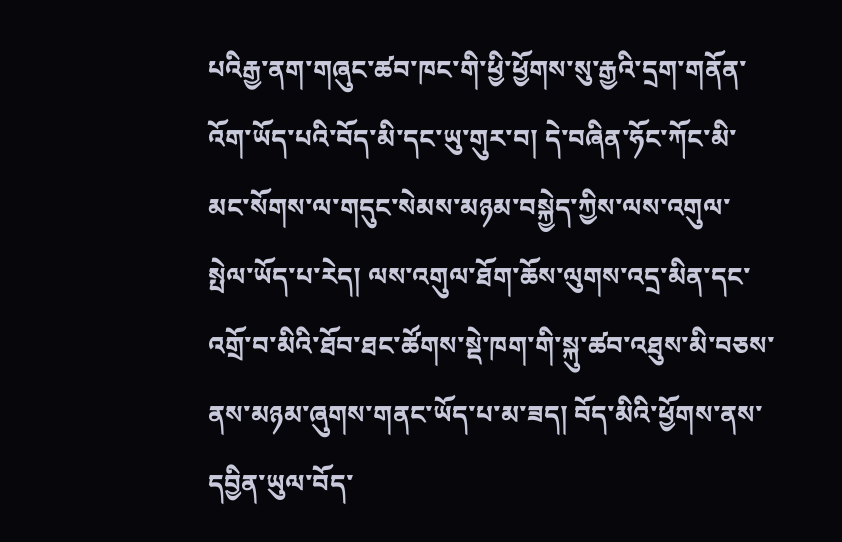པའིརྒྱ་ནག་གཞུང་ཚབ་ཁང་གི་ཕྱི་ཕྱོགས་སུ་རྒྱའི་དྲག་གནོན་འོག་ཡོད་པའི་བོད་མི་དང་ཡུ་གུར་བ། དེ་བཞིན་ཧོང་ཀོང་མི་མང་སོགས་ལ་གདུང་སེམས་མཉམ་བསྐྱེད་ཀྱིས་ལས་འགུལ་སྤེལ་ཡོད་པ་རེད། ལས་འགུལ་ཐོག་ཆོས་ལུགས་འདྲ་མིན་དང་འགྲོ་བ་མིའི་ཐོབ་ཐང་ཚོགས་སྡེ་ཁག་གི་སྐུ་ཚབ་འཐུས་མི་བཅས་ནས་མཉམ་ཞུགས་གནང་ཡོད་པ་མ་ཟད། བོད་མིའི་ཕྱོགས་ནས་དབྱིན་ཡུལ་བོད་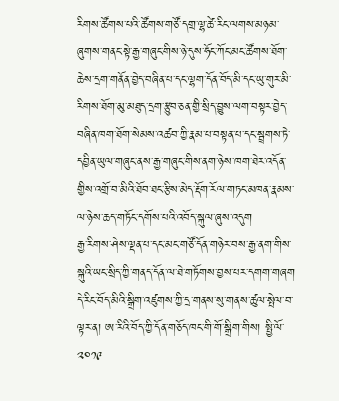རིགས་ཚོགས་པའི་ཚོགས་གཙོ་དགྲ་ལྷ་ཚེ་རིང་ལགས་མཉམ་ཞུགས་གནང་སྟེ་རྒྱ་གཞུང་གིས་ཉེ་དུས་ཧོང་ཀོང་མང་ཚོགས་ཐོག་ཆེས་དྲག་གནོན་བྱེད་བཞིན་པ་དང་ལྷག་དོན་བོད་མི་དང་ཡུ་གུར་མི་རིགས་ཐོག་མུ་མཐུད་དྲག་རྩུབ་ཅན་གྱི་སྲིད་བྱུས་ལག་བསྟར་བྱེད་བཞིན་ཁག་ཐོག་སེམས་འཚབ་ཀྱི་རྣམ་པ་བསྟན་པ་དང་སྦྲགས་ཏེ་དབྱིན་ཡུལ་གཞུང་ནས་རྒྱ་གཞུང་གིས་ནག་ཉེས་ཁག་ཐེར་འདོན་གྱིས་འགྲོ་བ་མིའི་ཐོབ་ཐང་རྩིས་མེད་རྡོག་རོལ་གཏང་མཁན་རྣམས་ལ་ཉེས་ཆད་གཏོང་དགོས་པའི་འབོད་སྐུལ་ཞུས་འདུག
རྒྱ་རིགས་ཤེས་ལྡན་པ་དང་མང་གཙོ་དོན་གཉེར་བས་རྒྱ་ནག་གིས་སྐུའི་ཡང་སྲིད་ཀྱི་གནད་དོན་ལ་ཐེ་གཏོགས་བྱས་པར་དགག་གཞག
དེ་རིང་བོད་མིའི་སྒྲིག་འཛུགས་ཀྱི་དྲ་གནས་སུ་གནས་ཚུལ་སྤེལ་བ་ལྟར་ན། ཨ་རིའི་བོད་ཀྱི་དོན་གཅོད་ཁང་གི་གོ་སྒྲིག་གིས། སྤྱི་ལོ་༢༠༡༩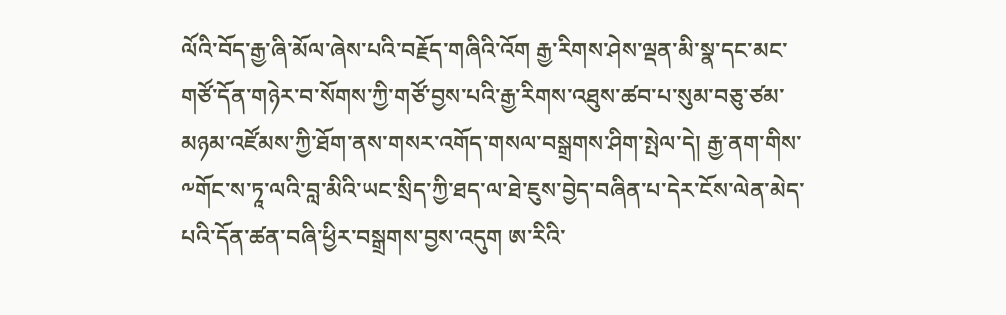ལོའི་བོད་རྒྱ་ཞི་མོལ་ཞེས་པའི་བརྗོད་གཞིའི་འོག རྒྱ་རིགས་ཤེས་ལྡན་མི་སྣ་དང་མང་གཙོ་དོན་གཉེར་བ་སོགས་ཀྱི་གཙོ་བྱས་པའི་རྒྱ་རིགས་འཐུས་ཚབ་པ་སུམ་བཅུ་ཙམ་མཉམ་འཛོམས་ཀྱི་ཐོག་ནས་གསར་འགོད་གསལ་བསྒྲགས་ཤིག་སྤེལ་དེ། རྒྱ་ནག་གིས་༸གོང་ས་ཏཱ་ལའི་བླ་མིའི་ཡང་སྲིད་ཀྱི་ཐད་ལ་ཐེ་ཇུས་བྱེད་བཞིན་པ་དེར་ངོས་ལེན་མེད་པའི་དོན་ཚན་བཞི་ཕྱིར་བསྒྲགས་བྱས་འདུག ཨ་རིའི་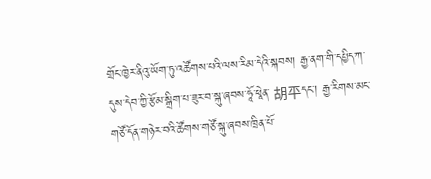གྲོང་ཁྱེར་ནིའུ་ཡོག་ཏུ་འཚོགས་པའི་ལས་རིམ་དེའི་སྐབས། རྒྱ་ནག་གི་དཔྱིད་ཀ་དུས་དེབ་ཀྱི་རྩོམ་སྒྲིག་པ་ཟུར་བ་སྐུ་ཞབས་ཧཱོ་ཕཱེན་ 胡平དང་། རྒྱ་རིགས་མང་གཙོ་དོན་གཉེར་བའི་ཚོགས་གཙོ་སྐུ་ཞབས་ཁྲིན་པོ་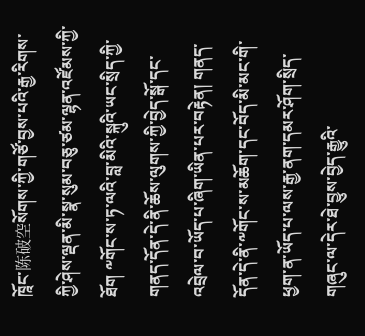ཁཱོང་陈破空སོགས་ཀྱི་གཙོ་བྱས་པའི་རྒྱ་རིགས་ཀྱི་ཤེས་ལྡན་མི་སྣ་སུམ་བཅུ་ཙམ་ལྷན་འཛོམས་ཀྱི་ཐོག ༸གོང་ས་ཏ་ལའི་བླ་མིའི་སྐུའི་ཡང་སྲིད་ཀྱི་གནད་དོན་དེ་ནི་ཆོས་ལུགས་ཀྱི་བྱེད་སྒོ་དང་འབྲེལ་བ་ཡོད་པ་ཞིག་ཡིན་པར་བརྟེན། གནད་དོན་དེ་ནི་༸གོང་ས་མཆོག་དང་བོད་མི་མང་གི་ཕྱག་ན་ཡོད་པ་ལས་རྒྱ་ནག་དམར་ཤོག་སྲིད་གཞུང་ལ་དེར་ཐེ་བྱུས་བྱེད་རྒྱུའི་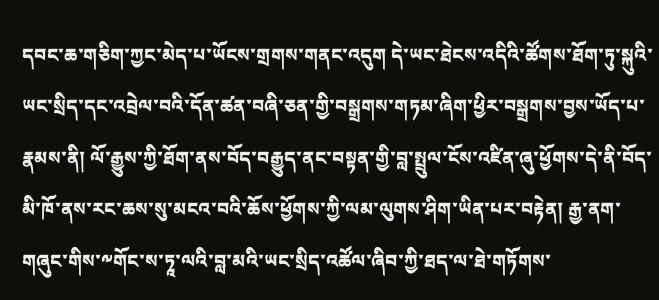དབང་ཆ་གཅིག་ཀྱང་མེད་པ་ཡོངས་གྲགས་གནང་འདུག དེ་ཡང་ཐེངས་འདིའི་ཚོགས་ཐོག་ཏུ་སྐུའི་ཡང་སྲིད་དང་འབྲེལ་བའི་དོན་ཚན་བཞི་ཅན་གྱི་བསྒྲགས་གཏམ་ཞིག་ཕྱིར་བསྒྲགས་བྱས་ཡོད་པ་རྣམས་ནི། ལོ་རྒྱུས་ཀྱི་ཐོག་ནས་བོད་བརྒྱུད་ནང་བསྟན་གྱི་བླ་སྤྲུལ་ངོས་འཛིན་ཞུ་ཕྱོགས་དེ་ནི་བོད་མི་ཁོ་ནས་རང་ཆས་སུ་མངའ་བའི་ཆོས་ཕྱོགས་ཀྱི་ལམ་ལུགས་ཤིག་ཡིན་པར་བརྟེན། རྒྱ་ནག་གཞུང་གིས་༸གོང་ས་ཏཱ་ལའི་བླ་མའི་ཡང་སྲིད་འཚོལ་ཞིབ་ཀྱི་ཐད་ལ་ཐེ་གཏོགས་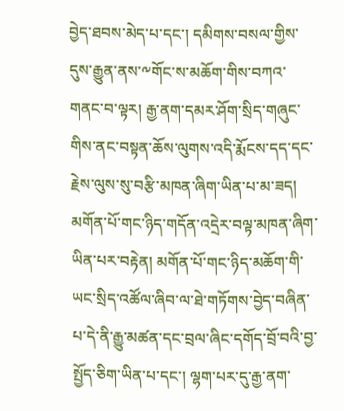བྱེད་ཐབས་མེད་པ་དང་། དམིགས་བསལ་གྱིས་དུས་རྒྱུན་ནས་༸གོང་ས་མཆོག་གིས་བཀའ་གནང་བ་ལྟར། རྒྱ་ནག་དམར་ཤོག་སྲིད་གཞུང་གིས་ནང་བསྟན་ཆོས་ལུགས་འདི་རྨོངས་དད་དང་རྗེས་ལུས་སུ་བརྩི་མཁན་ཞིག་ཡིན་པ་མ་ཟད། མགོན་པོ་གང་ཉིད་གདོན་འདྲེར་བལྟ་མཁན་ཞིག་ཡིན་པར་བརྟེན། མགོན་པོ་གང་ཉིད་མཆོག་གི་ཡང་སྲིད་འཚོལ་ཞིབ་ལ་ཐེ་གཏོགས་བྱེད་བཞིན་པ་དེ་ནི་རྒྱུ་མཚན་དང་བྲལ་ཞིང་དགོད་བྲོ་བའི་བྱ་སྤྱོད་ཅིག་ཡིན་པ་དང་། ལྷག་པར་དུ་རྒྱ་ནག་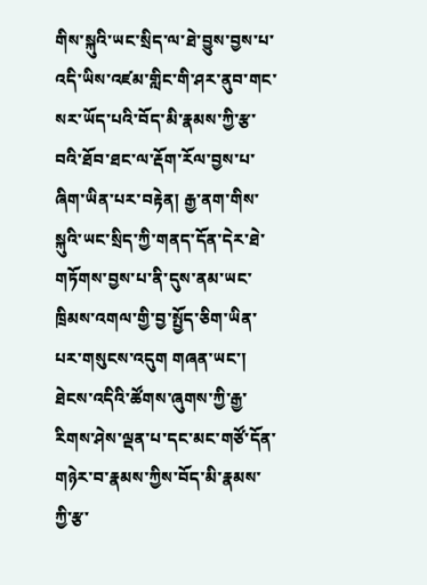གིས་སྐུའི་ཡང་སྲིད་ལ་ཐེ་བྱུས་བྱས་པ་འདི་ཡིས་འཛམ་གླིང་གི་ཤར་ནུབ་གང་སར་ཡོད་པའི་བོད་མི་རྣམས་ཀྱི་རྩ་བའི་ཐོབ་ཐང་ལ་རྡོག་རོལ་བྱས་པ་ཞིག་ཡིན་པར་བརྟེན། རྒྱ་ནག་གིས་སྐུའི་ཡང་སྲིད་ཀྱི་གནད་དོན་དེར་ཐེ་གཏོགས་བྱས་པ་ནི་དུས་ནམ་ཡང་ཁྲིམས་འགལ་གྱི་བྱ་སྤྱོད་ཅིག་ཡིན་པར་གསུངས་འདུག གཞན་ཡང་། ཐེངས་འདིའི་ཚོགས་ཞུགས་ཀྱི་རྒྱ་རིགས་ཤེས་ལྡན་པ་དང་མང་གཙོ་དོན་གཉེར་བ་རྣམས་ཀྱིས་བོད་མི་རྣམས་ཀྱི་རྩ་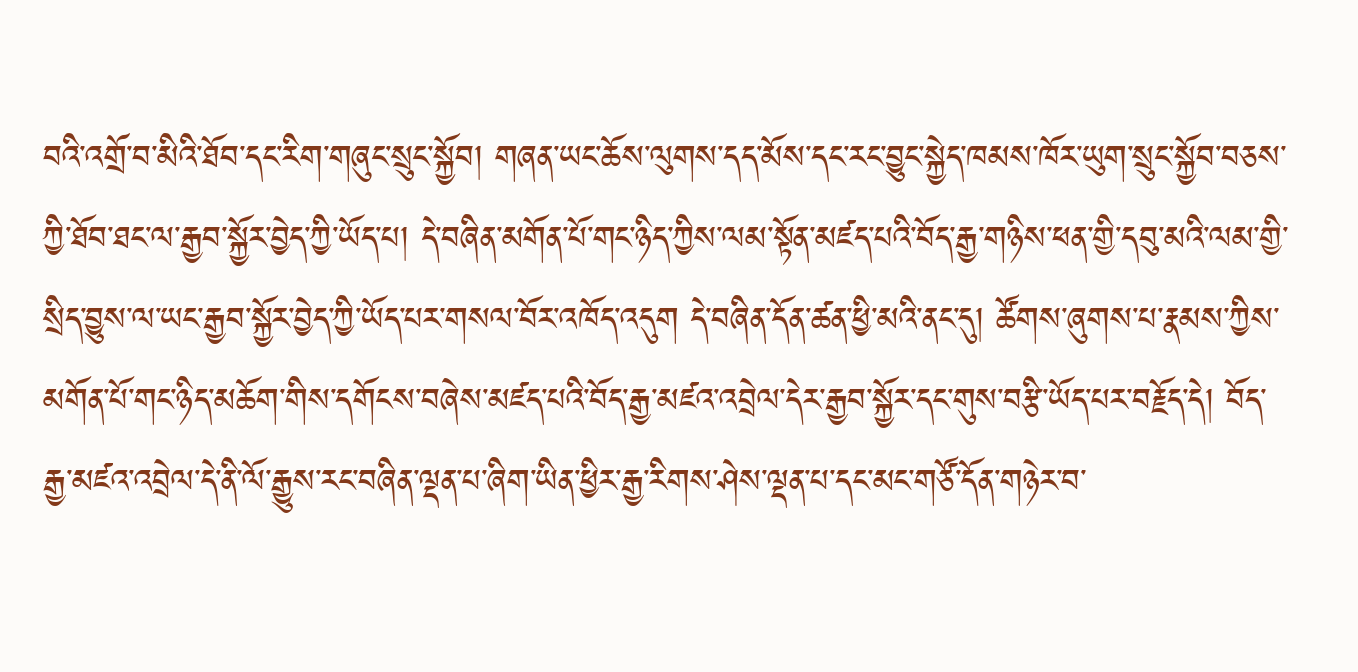བའི་འགྲོ་བ་མིའི་ཐོབ་དང་རིག་གཞུང་སྲུང་སྐྱོབ། གཞན་ཡང་ཆོས་ལུགས་དད་མོས་དང་རང་བྱུང་སྐྱེད་ཁམས་ཁོར་ཡུག་སྲུང་སྐྱོབ་བཅས་ཀྱི་ཐོབ་ཐང་ལ་རྒྱབ་སྐྱོར་བྱེད་ཀྱི་ཡོད་པ། དེ་བཞིན་མགོན་པོ་གང་ཉིད་ཀྱིས་ལམ་སྟོན་མཛད་པའི་བོད་རྒྱ་གཉིས་ཕན་གྱི་དབུ་མའི་ལམ་གྱི་སྲིད་བྱུས་ལ་ཡང་རྒྱབ་སྐྱོར་བྱེད་ཀྱི་ཡོད་པར་གསལ་བོར་འཁོད་འདུག དེ་བཞིན་དོན་ཚན་ཕྱི་མའི་ནང་དུ། ཚོགས་ཞུགས་པ་རྣམས་ཀྱིས་མགོན་པོ་གང་ཉིད་མཆོག་གིས་དགོངས་བཞེས་མཛད་པའི་བོད་རྒྱ་མཛའ་འབྲེལ་དེར་རྒྱབ་སྐྱོར་དང་གུས་བརྩི་ཡོད་པར་བརྗོད་དེ། བོད་རྒྱ་མཛའ་འབྲེལ་དེ་ནི་ལོ་རྒྱུས་རང་བཞིན་ལྡན་པ་ཞིག་ཡིན་ཕྱིར་རྒྱ་རིགས་ཤེས་ལྡན་པ་དང་མང་གཙོ་དོན་གཉེར་བ་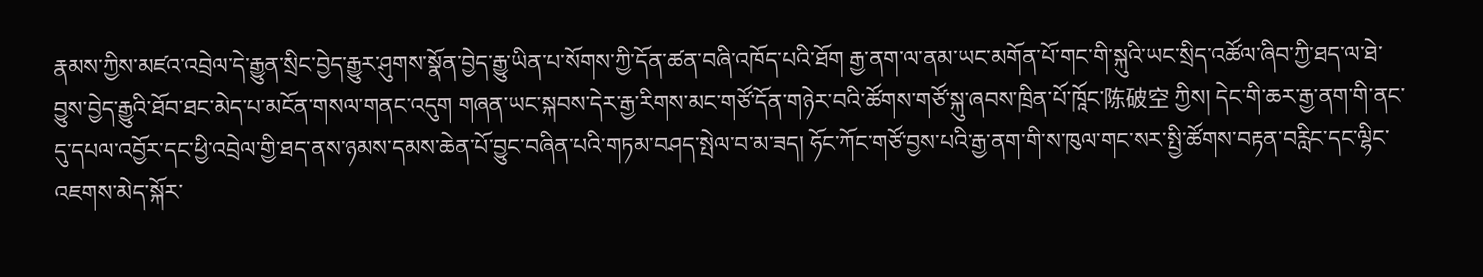རྣམས་ཀྱིས་མཛའ་འབྲེལ་དེ་རྒྱུན་སྲིང་བྱེད་རྒྱུར་ཤུགས་སྣོན་བྱེད་རྒྱུ་ཡིན་པ་སོགས་ཀྱི་དོན་ཚན་བཞི་འཁོད་པའི་ཐོག རྒྱ་ནག་ལ་ནམ་ཡང་མགོན་པོ་གང་གི་སྐུའི་ཡང་སྲིད་འཚོལ་ཞིབ་ཀྱི་ཐད་ལ་ཐེ་བྱུས་བྱེད་རྒྱུའི་ཐོབ་ཐང་མེད་པ་མངོན་གསལ་གནང་འདུག གཞན་ཡང་སྐབས་དེར་རྒྱ་རིགས་མང་གཙོ་དོན་གཉེར་བའི་ཚོགས་གཙོ་སྐུ་ཞབས་ཁྲིན་པོ་ཁཱོང་陈破空 ཀྱིས། དེང་གི་ཆར་རྒྱ་ནག་གི་ནང་དུ་དཔལ་འབྱོར་དང་ཕྱི་འབྲེལ་གྱི་ཐད་ནས་ཉམས་དམས་ཆེན་པོ་བྱུང་བཞིན་པའི་གཏམ་བཤད་སྤེལ་བ་མ་ཟད། ཧོང་ཀོང་གཙོ་བྱས་པའི་རྒྱ་ནག་གི་ས་ཁུལ་གང་སར་སྤྱི་ཚོགས་བརྟན་བརླིང་དང་ལྷིང་འཇགས་མེད་སྐོར་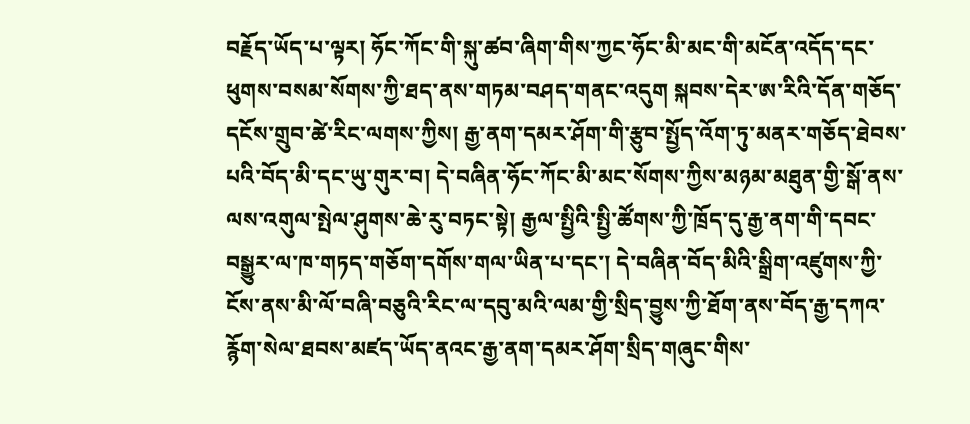བརྗོད་ཡོད་པ་ལྟར། ཧོང་ཀོང་གི་སྐུ་ཚབ་ཞིག་གིས་ཀྱང་ཧོང་མི་མང་གི་མངོན་འདོད་དང་ཕུགས་བསམ་སོགས་ཀྱི་ཐད་ནས་གཏམ་བཤད་གནང་འདུག སྐབས་དེར་ཨ་རིའི་དོན་གཅོད་དངོས་གྲུབ་ཚེ་རིང་ལགས་ཀྱིས། རྒྱ་ནག་དམར་ཤོག་གི་རྩུབ་སྤྱོད་འོག་ཏུ་མནར་གཅོད་ཐེབས་པའི་བོད་མི་དང་ཡུ་གུར་བ། དེ་བཞིན་ཧོང་ཀོང་མི་མང་སོགས་ཀྱིས་མཉམ་མཐུན་གྱི་སྒོ་ནས་ལས་འགུལ་སྤེལ་ཤུགས་ཆེ་རུ་བཏང་སྟེ། རྒྱལ་སྤྱིའི་སྤྱི་ཚོགས་ཀྱི་ཁྲོད་དུ་རྒྱ་ནག་གི་དབང་བསྒྱུར་ལ་ཁ་གཏད་གཅོག་དགོས་གལ་ཡིན་པ་དང་། དེ་བཞིན་བོད་མིའི་སྒྲིག་འཛུགས་ཀྱི་ངོས་ནས་མི་ལོ་བཞི་བཅུའི་རིང་ལ་དབུ་མའི་ལམ་གྱི་སྲིད་བྱུས་ཀྱི་ཐོག་ནས་བོད་རྒྱ་དཀའ་རྙོག་སེལ་ཐབས་མཛད་ཡོད་ནའང་རྒྱ་ནག་དམར་ཤོག་སྲིད་གཞུང་གིས་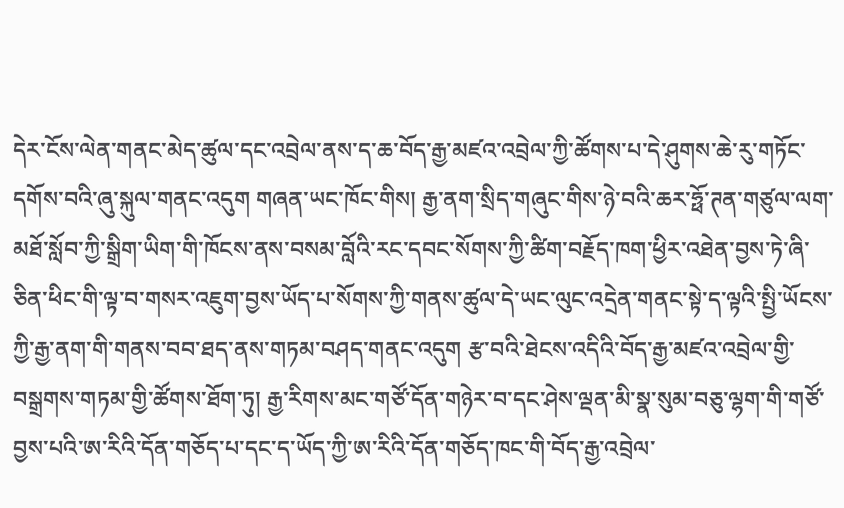དེར་ངོས་ལེན་གནང་མེད་ཚུལ་དང་འབྲེལ་ནས་ད་ཆ་བོད་རྒྱ་མཛའ་འབྲེལ་ཀྱི་ཚོགས་པ་དེ་ཤུགས་ཆེ་རུ་གཏོང་དགོས་བའི་ཞུ་སྐུལ་གནང་འདུག གཞན་ཡང་ཁོང་གིས། རྒྱ་ནག་སྲིད་གཞུང་གིས་ཉེ་བའི་ཆར་ཧྥོ་ཊན་གཙུལ་ལག་མཐོ་སློབ་ཀྱི་སྒྲིག་ཡིག་གི་ཁོངས་ནས་བསམ་བློའི་རང་དབང་སོགས་ཀྱི་ཚིག་བརྗོད་ཁག་ཕྱིར་འཐེན་བྱས་ཏེ་ཞི་ཅིན་ཕིང་གི་ལྟ་བ་གསར་འཇུག་བྱས་ཡོད་པ་སོགས་ཀྱི་གནས་ཚུལ་དེ་ཡང་ལུང་འདྲེན་གནང་སྟེ་ད་ལྟའི་སྤྱི་ཡོངས་ཀྱི་རྒྱ་ནག་གི་གནས་བབ་ཐད་ནས་གཏམ་བཤད་གནང་འདུག རྩ་བའི་ཐེངས་འདིའི་བོད་རྒྱ་མཛའ་འབྲེལ་གྱི་བསྒྲགས་གཏམ་གྱི་ཚོགས་ཐོག་ཏུ། རྒྱ་རིགས་མང་གཙོ་དོན་གཉེར་བ་དང་ཤེས་ལྡན་མི་སྣ་སུམ་བཅུ་ལྷག་གི་གཙོ་བྱས་པའི་ཨ་རིའི་དོན་གཅོད་པ་དང་ད་ཡོད་ཀྱི་ཨ་རིའི་དོན་གཅོད་ཁང་གི་བོད་རྒྱ་འབྲེལ་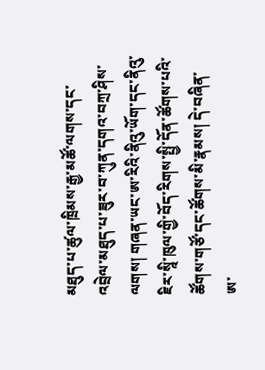མཐུད་པ་ཚུལ་ཁྲིམས་རྒྱ་མཚོ་ལགས་དང་འབྲེལ་མཐུད་པ་ཟུར་བ་ཀུན་དགའ་བཀྲ་ཤིས་ལགས། གཞན་ཡང་ཨ་རིའི་ནིའུ་ཡོག་དང་ནིའུ་ཇིར་སཱི་ཁུལ་གྱི་བོད་རིགས་སྤྱི་དོན་ཚོགས་པའི་ཚོགས་གཙོ་དང་ཚོགས་མི་རྣམས། དེ་བཞིན་ཨ་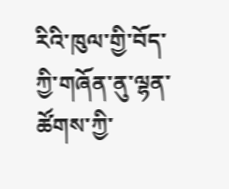རིའི་ཁུལ་གྱི་བོད་ཀྱི་གཞོན་ནུ་ལྷན་ཚོགས་ཀྱི་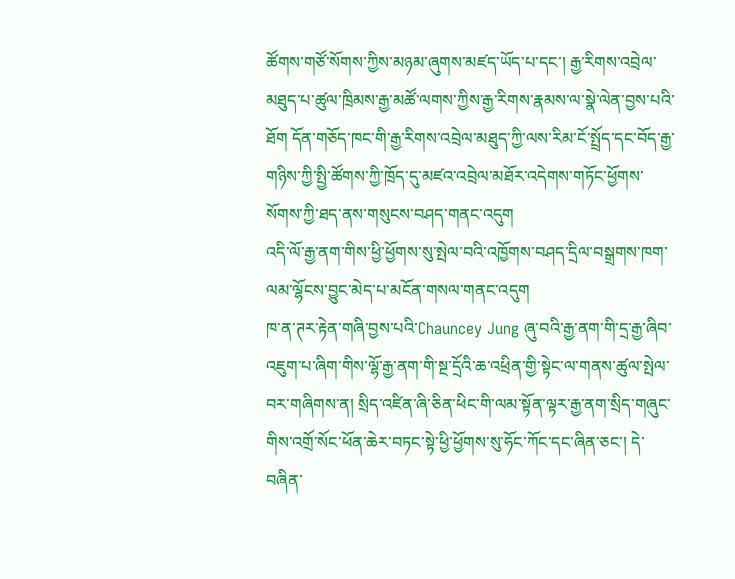ཚོགས་གཙོ་སོགས་ཀྱིས་མཉམ་ཞུགས་མཛད་ཡོད་པ་དང་། རྒྱ་རིགས་འབྲེལ་མཐུད་པ་ཚུལ་ཁྲིམས་རྒྱ་མཚོ་ལགས་ཀྱིས་རྒྱ་རིགས་རྣམས་ལ་སྣེ་ལེན་བྱས་པའི་ཐོག དོན་གཅོད་ཁང་གི་རྒྱ་རིགས་འབྲེལ་མཐུད་ཀྱི་ལས་རིམ་ངོ་སྤྲོད་དང་བོད་རྒྱ་གཉིས་ཀྱི་སྤྱི་ཚོགས་ཀྱི་ཁྲོད་དུ་མཛའ་འབྲེལ་མཐོར་འདེགས་གཏོང་ཕྱོགས་སོགས་ཀྱི་ཐད་ནས་གསུངས་བཤད་གནང་འདུག
འདི་ལོ་རྒྱ་ནག་གིས་ཕྱི་ཕྱོགས་སུ་སྤེལ་བའི་འཁྱོགས་བཤད་དྲིལ་བསྒྲགས་ཁག་ལམ་ལྷོངས་བྱུང་མེད་པ་མངོན་གསལ་གནང་འདུག
ཁ་ན་ཊར་རྟེན་གཞི་བྱས་པའི་Chauncey Jung ཞུ་བའི་རྒྱ་ནག་གི་དྲ་རྒྱ་ཞིབ་འཇུག་པ་ཞིག་གིས་ལྷོ་རྒྱ་ནག་གི་སྔ་དྲོའི་ཆ་འཕྲིན་གྱི་སྟེང་ལ་གནས་ཚུལ་སྤེལ་བར་གཞིགས་ན། སྲིད་འཛིན་ཞི་ཅིན་ཕིང་གི་ལམ་སྟོན་ལྟར་རྒྱ་ནག་སྲིད་གཞུང་གིས་འགྲོ་སོང་ཕོན་ཆེར་བཏང་སྟེ་ཕྱི་ཕྱོགས་སུ་ཧོང་ཀོང་དང་ཞིན་ཅང་། དེ་བཞིན་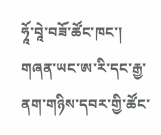ཧཱོ་བཱེ་བཟོ་ཚོང་ཁང་། གཞན་ཡང་ཨ་རི་དང་རྒྱ་ནག་གཉིས་དབར་གྱི་ཚོང་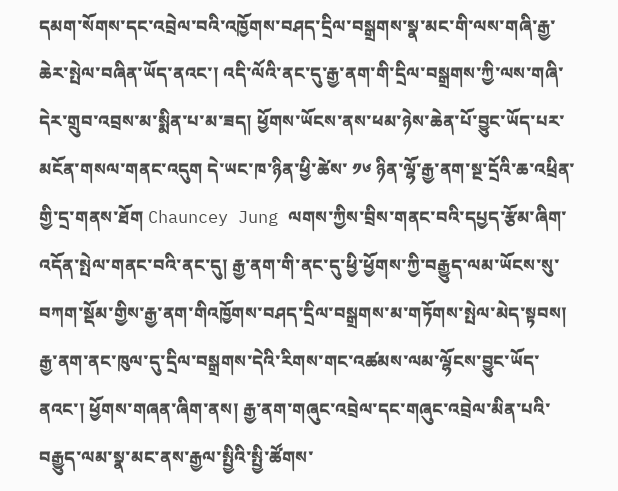དམག་སོགས་དང་འབྲེལ་བའི་འཁྱོགས་བཤད་དྲིལ་བསྒྲགས་སྣ་མང་གི་ལས་གཞི་རྒྱ་ཆེར་སྤེལ་བཞིན་ཡོད་ནའང་། འདི་ལོའི་ནང་དུ་རྒྱ་ནག་གི་དྲིལ་བསྒྲགས་ཀྱི་ལས་གཞི་དེར་གྲུབ་འབྲས་མ་སྨིན་པ་མ་ཟད། ཕྱོགས་ཡོངས་ནས་ཕམ་ཉེས་ཆེན་པོ་བྱུང་ཡོད་པར་མངོན་གསལ་གནང་འདུག དེ་ཡང་ཁ་ཉིན་ཕྱི་ཚེས་ ༡༦ ཉིན་ལྷོ་རྒྱ་ནག་སྔ་དྲོའི་ཆ་འཕྲིན་གྱི་དྲ་གནས་ཐོག Chauncey Jung ལགས་ཀྱིས་བྲིས་གནང་བའི་དཔྱད་རྩོམ་ཞིག་འདོན་སྤེལ་གནང་བའི་ནང་དུ། རྒྱ་ནག་གི་ནང་དུ་ཕྱི་ཕྱོགས་ཀྱི་བརྒྱུད་ལམ་ཡོངས་སུ་བཀག་སྡོམ་གྱིས་རྒྱ་ནག་གིའཁྱོགས་བཤད་དྲིལ་བསྒྲགས་མ་གཏོགས་སྤེལ་མེད་སྟབས། རྒྱ་ནག་ནང་ཁུལ་དུ་དྲིལ་བསྒྲགས་དེའི་རིགས་གང་འཚམས་ལམ་ལྷོངས་བྱུང་ཡོད་ནའང་། ཕྱོགས་གཞན་ཞིག་ནས། རྒྱ་ནག་གཞུང་འབྲེལ་དང་གཞུང་འབྲེལ་མིན་པའི་བརྒྱུད་ལམ་སྣ་མང་ནས་རྒྱལ་སྤྱིའི་སྤྱི་ཚོགས་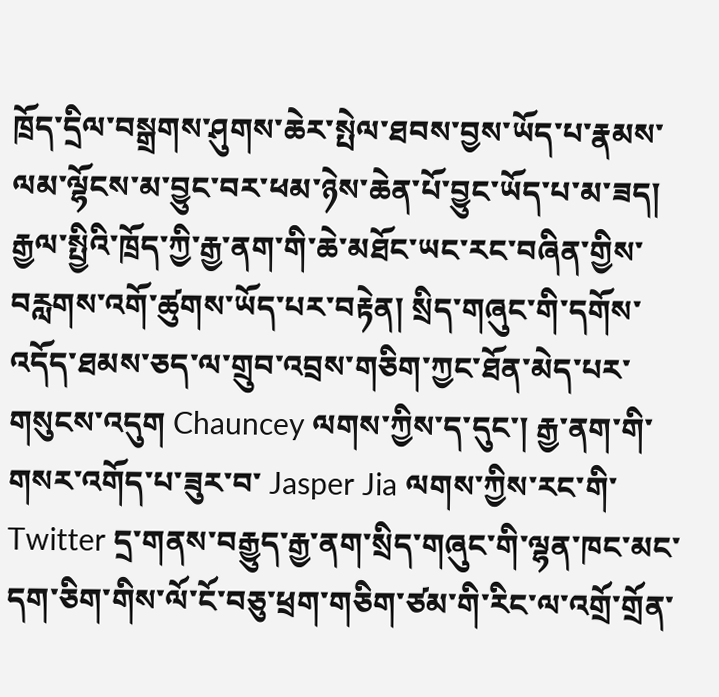ཁྲོད་དྲིལ་བསྒྲགས་ཤུགས་ཆེར་སྤེལ་ཐབས་བྱས་ཡོད་པ་རྣམས་ལམ་ལྷོངས་མ་བྱུང་བར་ཕམ་ཉེས་ཆེན་པོ་བྱུང་ཡོད་པ་མ་ཟད། རྒྱལ་སྤྱིའི་ཁྲོད་ཀྱི་རྒྱ་ནག་གི་ཆེ་མཐོང་ཡང་རང་བཞིན་གྱིས་བརླགས་འགོ་ཚུགས་ཡོད་པར་བརྟེན། སྲིད་གཞུང་གི་དགོས་འདོད་ཐམས་ཅད་ལ་གྲུབ་འབྲས་གཅིག་ཀྱང་ཐོན་མེད་པར་གསུངས་འདུག Chauncey ལགས་ཀྱིས་ད་དུང་། རྒྱ་ནག་གི་གསར་འགོད་པ་ཟུར་བ་ Jasper Jia ལགས་ཀྱིས་རང་གི་ Twitter དྲ་གནས་བརྒྱུད་རྒྱ་ནག་སྲིད་གཞུང་གི་ལྷན་ཁང་མང་དག་ཅིག་གིས་ལོ་ངོ་བཅུ་ཕྲག་གཅིག་ཙམ་གི་རིང་ལ་འགྲོ་གྲོན་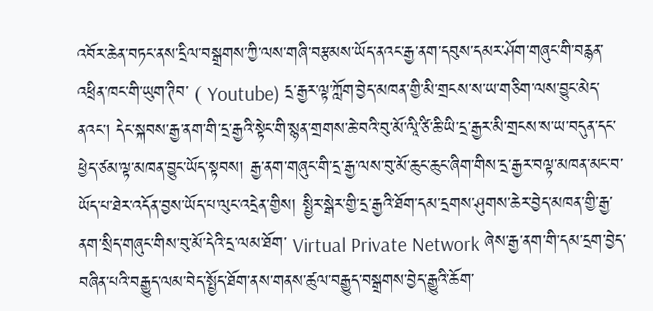འབོར་ཆེན་བཏང་ནས་དྲིལ་བསྒྲགས་ཀྱི་ལས་གཞི་བརྩམས་ཡོད་ནའང་རྒྱ་ནག་དབུས་དམར་ཤོག་གཞུང་གི་བརྙན་འཕྲིན་ཁང་གི་ཡུག་ཊིབ་ ( Youtube) དྲ་རྒྱར་ལྟ་ཀློག་བྱེད་མཁན་གྱི་མི་གྲངས་ས་ཡ་གཅིག་ལས་བྱུང་མེད་ནའང་། དེང་སྐབས་རྒྱ་ནག་གི་དྲ་རྒྱའི་སྟེང་གི་སྙན་གྲགས་ཆེ་བའི་བུ་མོ་ལཱི་ཙི་ཆི་ཡི་དྲ་རྒྱར་མི་གྲངས་ས་ཡ་བདུན་དང་ཕྱེད་ཙམ་ལྟ་མཁན་བྱུང་ཡོད་སྟབས། རྒྱ་ནག་གཞུང་གི་དྲ་རྒྱ་ལས་བུ་མོ་ཆུང་ཆུང་ཞིག་གིས་དྲ་རྒྱར་བལྟ་མཁན་མང་བ་ཡོད་པ་ཐེར་འདོན་བྱས་ཡོད་པ་ལུང་འདྲེན་གྱིས། སྤྱིར་སྒེར་གྱི་དྲ་རྒྱའི་ཐོག་དམ་དྲགས་ཤུགས་ཆེར་བྱེད་མཁན་གྱི་རྒྱ་ནག་སྲིད་གཞུང་གིས་བུ་མོ་དེའི་དྲ་ལམ་ཐོག་ Virtual Private Network ཞེས་རྒྱ་ནག་གི་དམ་དྲག་བྱེད་བཞིན་པའི་བརྒྱུད་ལམ་བེད་སྤྱོད་ཐོག་ནས་གནས་ཚུལ་བརྒྱུད་བསྒྲགས་བྱེད་རྒྱུའི་ཆོག་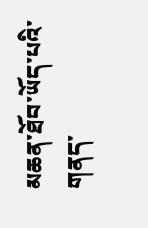མཆན་ཐོབ་ཡོད་པའི་གནད་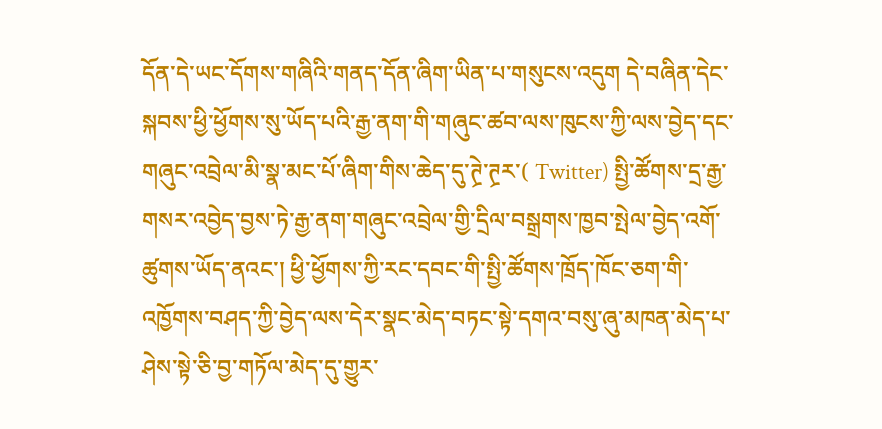དོན་དེ་ཡང་དོགས་གཞིའི་གནད་དོན་ཞིག་ཡིན་པ་གསུངས་འདུག དེ་བཞིན་དེང་སྐབས་ཕྱི་ཕྱོགས་སུ་ཡོད་པའི་རྒྱ་ནག་གི་གཞུང་ཚབ་ལས་ཁུངས་ཀྱི་ལས་བྱེད་དང་གཞུང་འབྲེལ་མི་སྣ་མང་པོ་ཞིག་གིས་ཆེད་དུ་ཊྲེ་ཊྲར་( Twitter) སྤྱི་ཚོགས་དྲ་རྒྱ་གསར་འབྱེད་བྱས་ཏེ་རྒྱ་ནག་གཞུང་འབྲེལ་གྱི་དྲིལ་བསྒྲགས་ཁྱབ་སྤེལ་བྱེད་འགོ་ཚུགས་ཡོད་ནའང་། ཕྱི་ཕྱོགས་ཀྱི་རང་དབང་གི་སྤྱི་ཚོགས་ཁྲོད་ཁོང་ཅག་གི་འཁྱོགས་བཤད་ཀྱི་བྱེད་ལས་དེར་སྣང་མེད་བཏང་སྟེ་དགའ་བསུ་ཞུ་མཁན་མེད་པ་ཤེས་སྟེ་ཅི་བྱ་གཏོལ་མེད་དུ་གྱུར་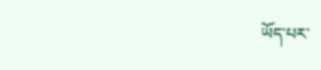ཡོད་པར་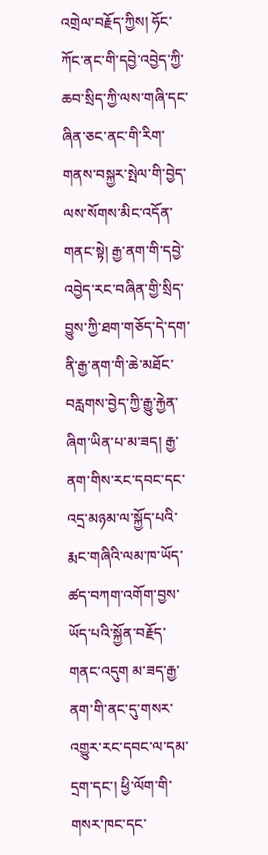འགྲེལ་བརྗོད་ཀྱིས། ཧོང་ཀོང་ནང་གི་དབྱེ་འབྱེད་ཀྱི་ཆབ་སྲིད་ཀྱི་ལས་གཞི་དང་ཞིན་ཅང་ནང་གི་རིག་གནས་བསྐྱར་སྤེལ་གི་བྱེད་ལས་སོགས་མིང་འདོན་གནང་སྟེ། རྒྱ་ནག་གི་དབྱེ་འབྱེད་རང་བཞིན་གྱི་སྲིད་བྱུས་ཀྱི་ཐག་གཅོད་དེ་དག་ནི་རྒྱ་ནག་གི་ཆེ་མཐོང་བརླགས་བྱེད་ཀྱི་རྒྱུ་རྐྱེན་ཞིག་ཡིན་པ་མ་ཟད། རྒྱ་ནག་གིས་རང་དབང་དང་འདྲ་མཉམ་ལ་སྐྱོད་པའི་རྨང་གཞིའི་ལམ་ཁ་ཡོད་ཚད་བཀག་འགོག་བྱས་ཡོད་པའི་སྐྱོན་བརྗོད་གནང་འདུག མ་ཟད་རྒྱ་ནག་གི་ནང་དུ་གསར་འགྱུར་རང་དབང་ལ་དམ་དྲག་དང་། ཕྱི་ལོག་གི་གསར་ཁང་དང་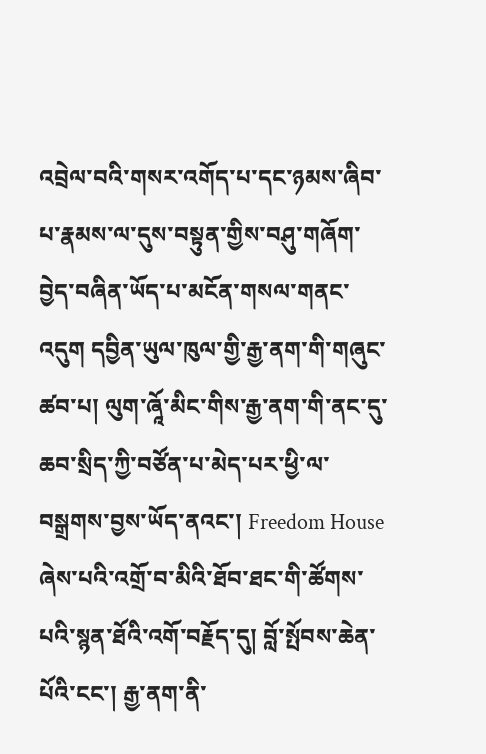འབྲེལ་བའི་གསར་འགོད་པ་དང་ཉམས་ཞིབ་པ་རྣམས་ལ་དུས་བསྟུན་གྱིས་བཤུ་གཞོག་བྱེད་བཞིན་ཡོད་པ་མངོན་གསལ་གནང་འདུག དབྱིན་ཡུལ་ཁུལ་གྱི་རྒྱ་ནག་གི་གཞུང་ཚབ་པ། ལུག་ཞཱོ་མིང་གིས་རྒྱ་ནག་གི་ནང་དུ་ཆབ་སྲིད་ཀྱི་བཙོན་པ་མེད་པར་ཕྱི་ལ་བསྒྲགས་བྱས་ཡོད་ནའང་། Freedom House ཞེས་པའི་འགྲོ་བ་མིའི་ཐོབ་ཐང་གི་ཚོགས་པའི་སྙན་ཐོའི་འགོ་བརྗོད་དུ། བློ་སྤོབས་ཆེན་པོའི་ངང་། རྒྱ་ནག་ནི་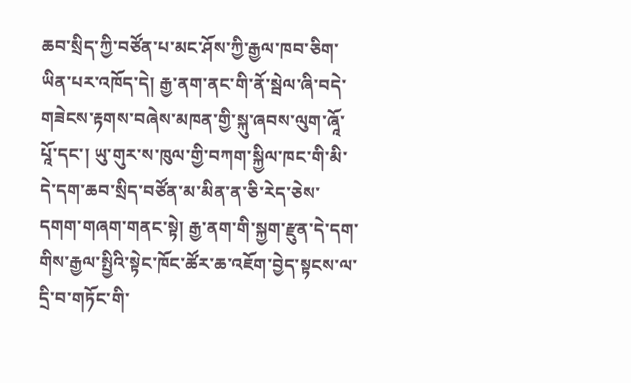ཆབ་སྲིད་ཀྱི་བཙོན་པ་མང་ཤོས་ཀྱི་རྒྱལ་ཁབ་ཅིག་ཡིན་པར་འཁོད་དེ། རྒྱ་ནག་ནང་གི་ནོ་སྦེལ་ཞི་བདེ་གཟེངས་རྟགས་བཞེས་མཁན་གྱི་སྐུ་ཞབས་ལུག་ཞཱོ་པཱོ་དང་། ཡུ་གུར་ས་ཁུལ་གྱི་བཀག་སྐྱིལ་ཁང་གི་མི་དེ་དག་ཆབ་སྲིད་བཙོན་མ་མིན་ན་ཅི་རེད་ཅེས་དགག་གཞག་གནང་སྟེ། རྒྱ་ནག་གི་སྐྱག་རྫུན་དེ་དག་གིས་རྒྱལ་སྤྱིའི་སྟེང་ཁོང་ཚོར་ཆ་འཇོག་བྱེད་སྟངས་ལ་དྲི་བ་གཏོང་གི་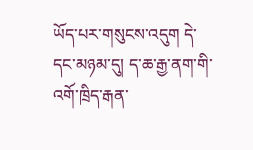ཡོད་པར་གསུངས་འདུག དེ་དང་མཉམ་དུ། ད་ཆ་རྒྱ་ནག་གི་འགོ་ཁྲིད་རྒན་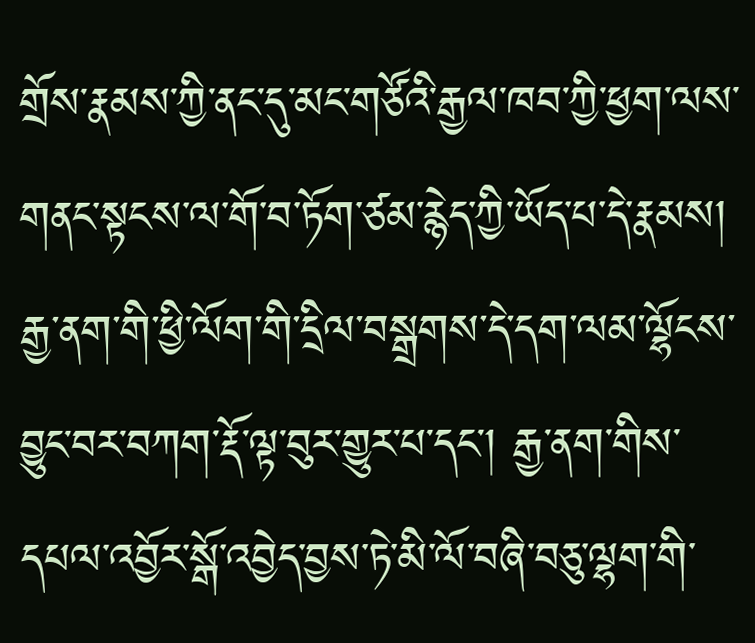གྲོས་རྣམས་ཀྱི་ནང་དུ་མང་གཙོའི་རྒྱལ་ཁབ་ཀྱི་ཕྱག་ལས་གནང་སྟངས་ལ་གོ་བ་ཏོག་ཙམ་རྙེད་ཀྱི་ཡོད་པ་དེ་རྣམས། རྒྱ་ནག་གི་ཕྱི་ལོག་གི་དྲིལ་བསྒྲགས་དེ་དག་ལམ་ལྷོངས་བྱུང་བར་བཀག་རྡོ་ལྟ་བུར་གྱུར་པ་དང་། རྒྱ་ནག་གིས་དཔལ་འབྱོར་སྒོ་འབྱེད་བྱས་ཏེ་མི་ལོ་བཞི་བཅུ་ལྷག་གི་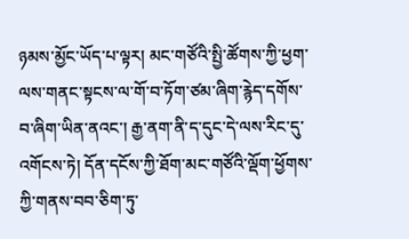ཉམས་མྱོང་ཡོད་པ་ལྟར། མང་གཙོའི་སྤྱི་ཚོགས་ཀྱི་ཕྱག་ལས་གནང་སྟངས་ལ་གོ་བ་ཏོག་ཙམ་ཞིག་རྙེད་དགོས་བ་ཞིག་ཡིན་ནའང་། རྒྱ་ནག་ནི་ད་དུང་དེ་ལས་རིང་དུ་འགོངས་ཏེ། དོན་དངོས་ཀྱི་ཐོག་མང་གཙོའི་ལྡོག་ཕྱོགས་ཀྱི་གནས་བབ་ཅིག་ཏུ་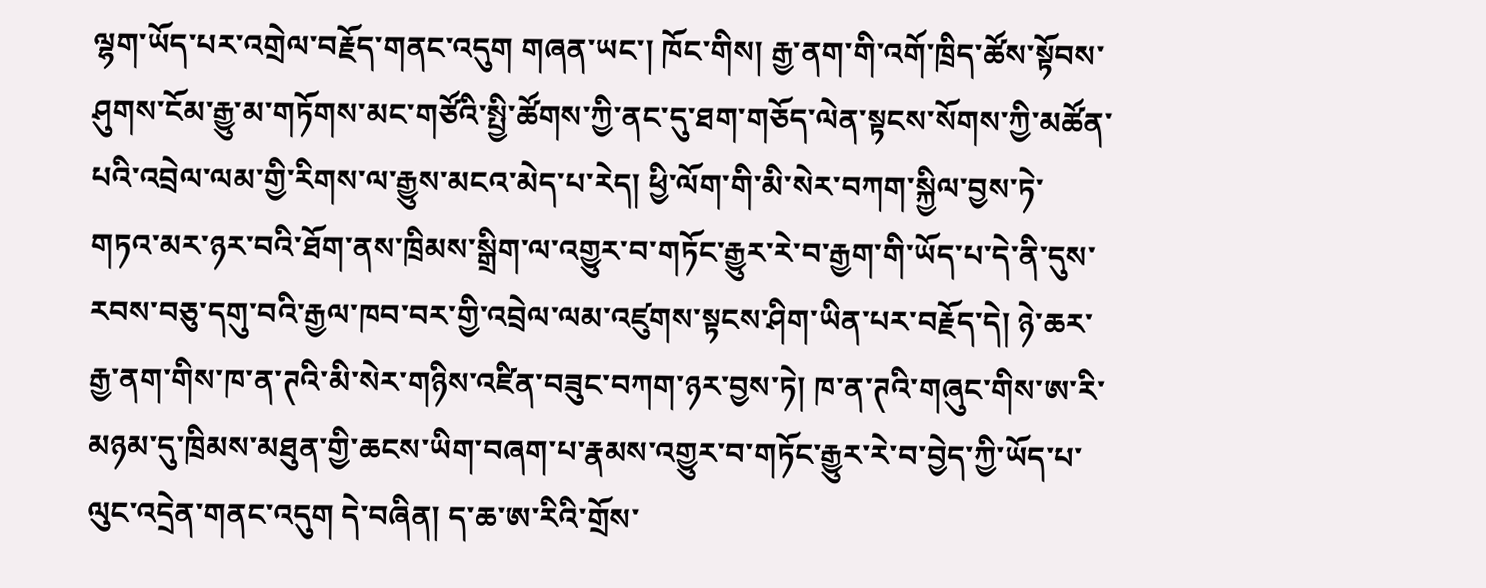ལྷག་ཡོད་པར་འགྲེལ་བརྗོད་གནང་འདུག གཞན་ཡང་། ཁོང་གིས། རྒྱ་ནག་གི་འགོ་ཁྲིད་ཚོས་སྟོབས་ཤུགས་ངོམ་རྒྱུ་མ་གཏོགས་མང་གཙོའི་སྤྱི་ཚོགས་ཀྱི་ནང་དུ་ཐག་གཅོད་ལེན་སྟངས་སོགས་ཀྱི་མཚོན་པའི་འབྲེལ་ལམ་གྱི་རིགས་ལ་རྒྱུས་མངའ་མེད་པ་རེད། ཕྱི་ལོག་གི་མི་སེར་བཀག་སྐྱིལ་བྱས་ཏེ་གཏའ་མར་ཉར་བའི་ཐོག་ནས་ཁྲིམས་སྒྲིག་ལ་འགྱུར་བ་གཏོང་རྒྱུར་རེ་བ་རྒྱག་གི་ཡོད་པ་དེ་ནི་དུས་རབས་བཅུ་དགུ་བའི་རྒྱལ་ཁབ་བར་གྱི་འབྲེལ་ལམ་འཛུགས་སྟངས་ཤིག་ཡིན་པར་བརྗོད་དེ། ཉེ་ཆར་རྒྱ་ནག་གིས་ཁ་ན་ཊའི་མི་སེར་གཉིས་འཛིན་བཟུང་བཀག་ཉར་བྱས་ཏེ། ཁ་ན་ཊའི་གཞུང་གིས་ཨ་རི་མཉམ་དུ་ཁྲིམས་མཐུན་གྱི་ཆངས་ཡིག་བཞག་པ་རྣམས་འགྱུར་བ་གཏོང་རྒྱུར་རེ་བ་བྱེད་ཀྱི་ཡོད་པ་ལུང་འདྲེན་གནང་འདུག དེ་བཞིན། ད་ཆ་ཨ་རིའི་གྲོས་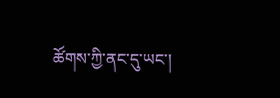ཚོགས་ཀྱི་ནང་དུ་ཡང་།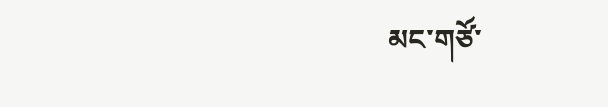མང་གཙོ་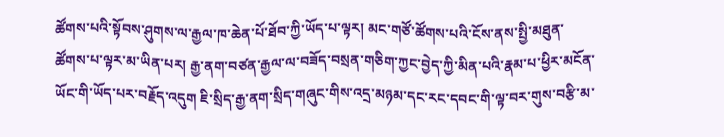ཚོགས་པའི་སྟོབས་ཤུགས་ལ་རྒྱལ་ཁ་ཆེན་པོ་ཐོབ་ཀྱི་ཡོད་པ་ལྟར། མང་གཙོ་ཚོགས་པའི་ངོས་ནས་སྤྱི་མཐུན་ཚོགས་པ་ལྟར་མ་ཡིན་པར། རྒྱ་ནག་བཙན་རྒྱལ་ལ་བཟོད་བསྲན་གཅིག་ཀྱང་བྱེད་ཀྱི་མིན་པའི་རྣམ་པ་ཕྱིར་མངོན་ཡོང་གི་ཡོད་པར་བརྗོད་འདུག ཇི་སྲིད་རྒྱ་ནག་སྲིད་གཞུང་གིས་འདྲ་མཉམ་དང་རང་དབང་གི་ལྟ་བར་གུས་བརྩི་མ་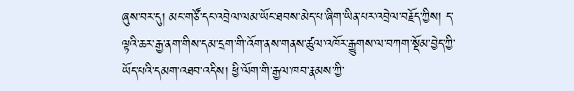ཞུས་བར་དུ། མང་གཙོ་དང་འབྲེལ་ལམ་ཡོང་ཐབས་མེད་པ་ཞིག་ཡིན་པར་འབྲེལ་བརྗོད་ཀྱིས། ད་ལྟའི་ཆར་རྒྱ་ནག་གིས་དམ་དྲག་གི་འོག་ནས་གནས་ཚུལ་འཁོར་རྒྱུགས་ལ་བཀག་སྡོམ་བྱེད་ཀྱི་ཡོད་པའི་དམག་འཐབ་འདིས། ཕྱི་ལོག་གི་རྒྱལ་ཁབ་རྣམས་ཀྱི་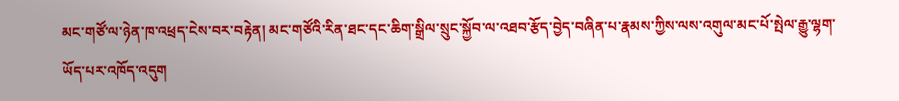མང་གཙོ་ལ་ཉེན་ཁ་འཕྲད་ངེས་བར་བརྟེན། མང་གཙོའི་རིན་ཐང་དང་ཆིག་སྒྲིལ་སྲུང་སྐྱོབ་ལ་འཐབ་རྩོད་བྱེད་བཞིན་པ་རྣམས་ཀྱིས་ལས་འགུལ་མང་པོ་སྤེལ་རྒྱུ་ལྷག་ཡོད་པར་འཁོད་འདུག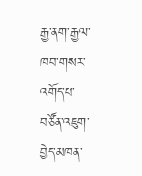རྒྱ་ནག་རྒྱལ་ཁབ་གསར་འགོད་པ་བཙོན་འཇུག་བྱེད་མཁན་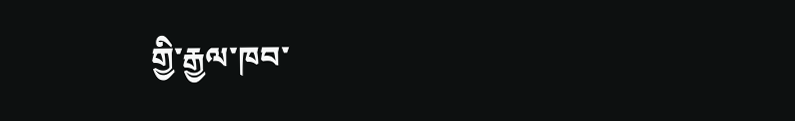གྱི་རྒྱལ་ཁབ་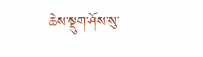ཆེས་སྡུག་ཤོས་སུ་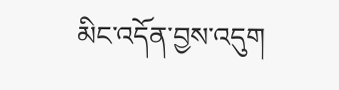མིང་འདོན་བྱས་འདུག